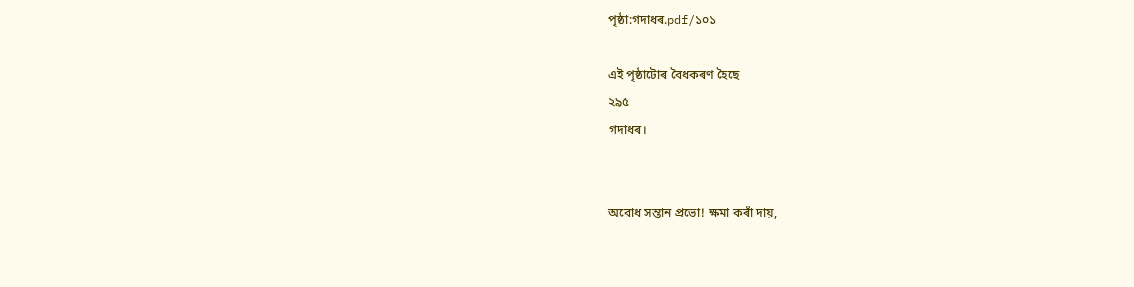পৃষ্ঠা:গদাধৰ.pdf/১০১

এই পৃষ্ঠাটোৰ বৈধকৰণ হৈছে
২৯৫
গদাধৰ।


অবোধ সন্তান প্ৰভো! ক্ষমা কৰাঁ দায়,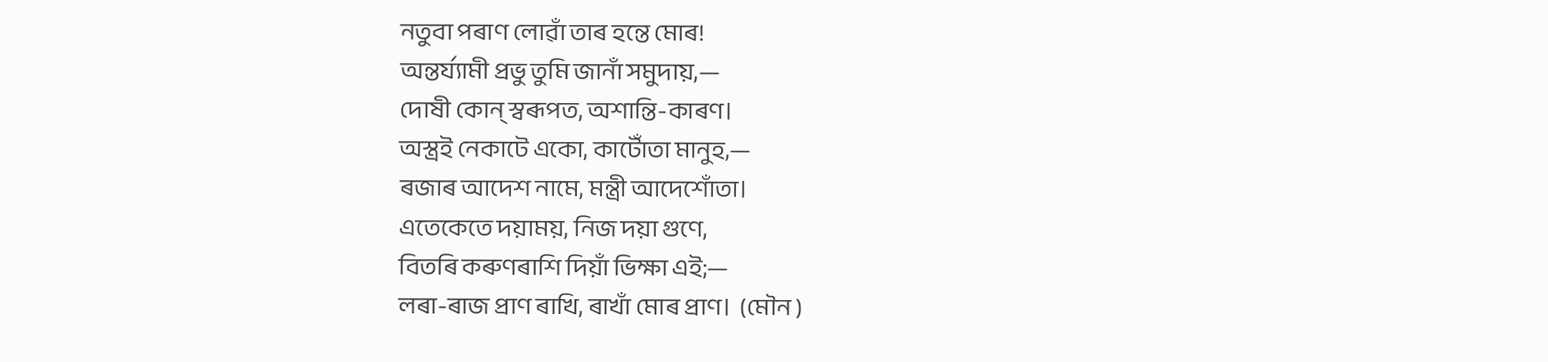নতুবা পৰাণ লোৱাঁ তাৰ হন্তে মোৰ!
অন্তৰ্য্যামী প্ৰভু তুমি জানাঁ সমুদায়,—
দোষী কোন্‌ স্বৰূপত, অশান্তি-কাৰণ।
অস্ত্ৰই নেকাটে একো, কাটোঁতা মানুহ,—
ৰজাৰ আদেশ নামে, মন্ত্ৰী আদেশোঁতা।
এতেকেতে দয়াময়, নিজ দয়া গুণে,
বিতৰি কৰুণৰাশি দিয়াঁ ভিক্ষা এই;—
লৰা-ৰাজ প্ৰাণ ৰাখি, ৰাখাঁ মোৰ প্ৰাণ।  (মৌন )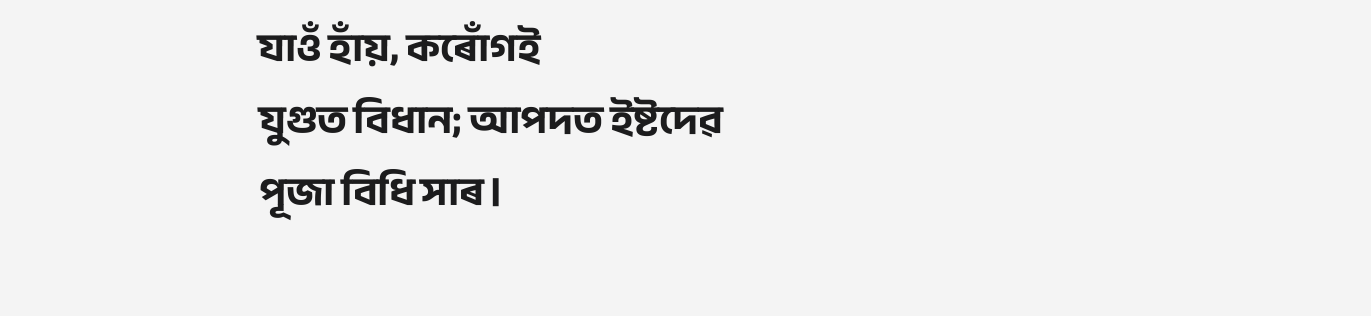যাওঁ হাঁয়, কৰোঁগই
যুগুত বিধান; আপদত ইষ্টদেৱ
পূজা বিধি সাৰ।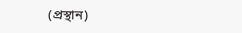(প্ৰস্থান)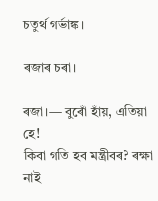চতুৰ্থ গৰ্ভাঙ্ক।

ৰজাৰ চৰা।

ৰজা।— বুৰোঁ হাঁয়, এতিয়া হে!
কিবা গতি হব মন্ত্ৰীবৰ? ৰক্ষা নাই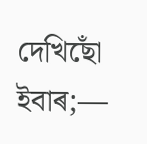দেখিছোঁ ইবাৰ;—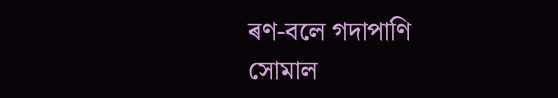ৰণ-বলে গদাপাণি
সোমাল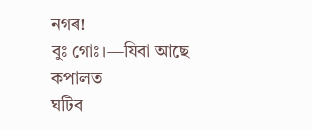নগৰ!
বুঃ গোঃ।—যিবা আছে কপালত
ঘটিব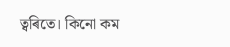ত্বৰিতে। কিনো কম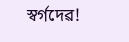স্বৰ্গদেৱ!